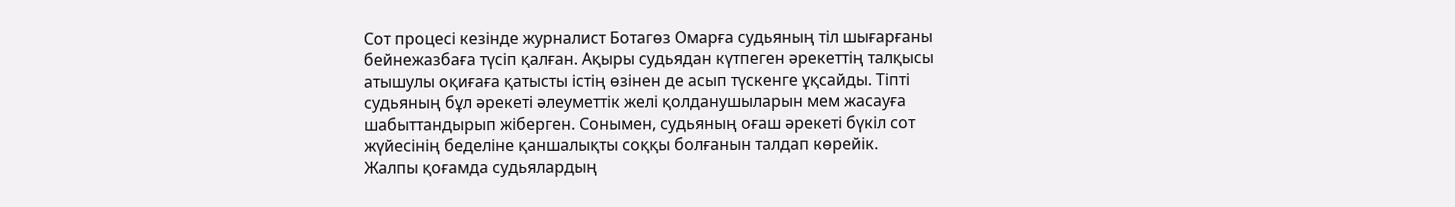Сот процесі кезінде журналист Ботагөз Омарға судьяның тіл шығарғаны бейнежазбаға түсіп қалған. Ақыры судьядан күтпеген әрекеттің талқысы атышулы оқиғаға қатысты істің өзінен де асып түскенге ұқсайды. Тіпті судьяның бұл әрекеті әлеуметтік желі қолданушыларын мем жасауға шабыттандырып жіберген. Сонымен, судьяның оғаш әрекеті бүкіл сот жүйесінің беделіне қаншалықты соққы болғанын талдап көрейік.
Жалпы қоғамда судьялардың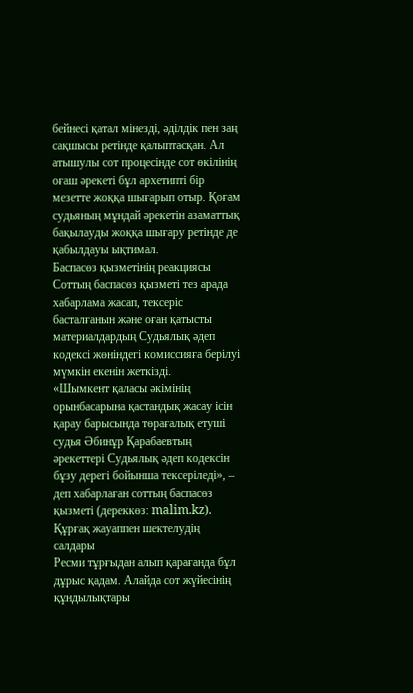бейнесі қатал мінезді, әділдік пен заң сақшысы ретінде қалыптасқан. Ал атышулы сот процесінде сот өкілінің оғаш әрекеті бұл архетипті бір мезетте жоққа шығарып отыр. Қоғам судьяның мұндай әрекетін азаматтық бақылауды жоққа шығару ретінде де қабылдауы ықтимал.
Баспасөз қызметінің реакциясы
Соттың баспасөз қызметі тез арада хабарлама жасап, тексеріс басталғанын және оған қатысты материалдардың Судьялық әдеп кодексі жөніндегі комиссияға берілуі мүмкін екенін жеткізді.
«Шымкент қаласы әкімінің орынбасарына қастандық жасау ісін қарау барысында төрағалық етуші судья Әбинұр Қарабаевтың әрекеттері Судьялық әдеп кодексін бұзу дерегі бойынша тексеріледі», – деп хабарлаған соттың баспасөз қызметі (дереккөз: malim.kz).
Құрғақ жауаппен шектелудің салдары
Ресми тұрғыдан алып қарағанда бұл дұрыс қадам. Алайда сот жүйесінің құндылықтары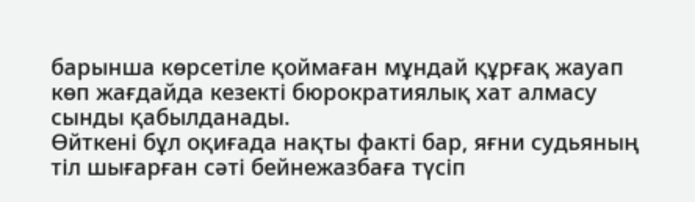барынша көрсетіле қоймаған мұндай құрғақ жауап көп жағдайда кезекті бюрократиялық хат алмасу сынды қабылданады.
Өйткені бұл оқиғада нақты факті бар, яғни судьяның тіл шығарған сәті бейнежазбаға түсіп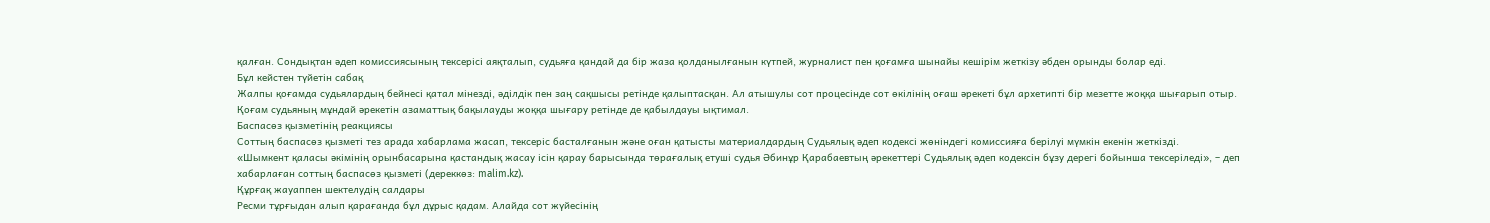қалған. Сондықтан әдеп комиссиясының тексерісі аяқталып, судьяға қандай да бір жаза қолданылғанын күтпей, журналист пен қоғамға шынайы кешірім жеткізу әбден орынды болар еді.
Бұл кейстен түйетін сабақ
Жалпы қоғамда судьялардың бейнесі қатал мінезді, әділдік пен заң сақшысы ретінде қалыптасқан. Ал атышулы сот процесінде сот өкілінің оғаш әрекеті бұл архетипті бір мезетте жоққа шығарып отыр. Қоғам судьяның мұндай әрекетін азаматтық бақылауды жоққа шығару ретінде де қабылдауы ықтимал.
Баспасөз қызметінің реакциясы
Соттың баспасөз қызметі тез арада хабарлама жасап, тексеріс басталғанын және оған қатысты материалдардың Судьялық әдеп кодексі жөніндегі комиссияға берілуі мүмкін екенін жеткізді.
«Шымкент қаласы әкімінің орынбасарына қастандық жасау ісін қарау барысында төрағалық етуші судья Әбинұр Қарабаевтың әрекеттері Судьялық әдеп кодексін бұзу дерегі бойынша тексеріледі», – деп хабарлаған соттың баспасөз қызметі (дереккөз: malim.kz).
Құрғақ жауаппен шектелудің салдары
Ресми тұрғыдан алып қарағанда бұл дұрыс қадам. Алайда сот жүйесінің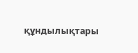құндылықтары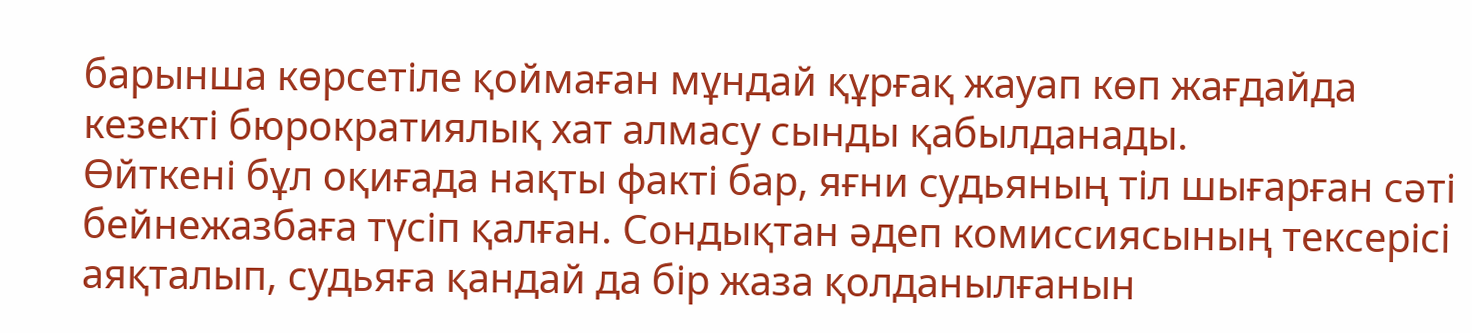барынша көрсетіле қоймаған мұндай құрғақ жауап көп жағдайда кезекті бюрократиялық хат алмасу сынды қабылданады.
Өйткені бұл оқиғада нақты факті бар, яғни судьяның тіл шығарған сәті бейнежазбаға түсіп қалған. Сондықтан әдеп комиссиясының тексерісі аяқталып, судьяға қандай да бір жаза қолданылғанын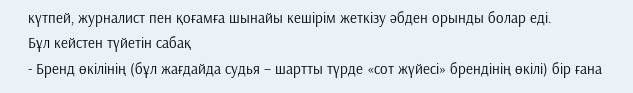күтпей, журналист пен қоғамға шынайы кешірім жеткізу әбден орынды болар еді.
Бұл кейстен түйетін сабақ
- Бренд өкілінің (бұл жағдайда судья – шартты түрде «сот жүйесі» брендінің өкілі) бір ғана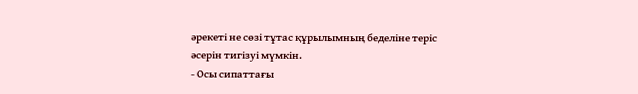әрекеті не сөзі тұтас құрылымның беделіне теріс әсерін тигізуі мүмкін.
- Осы сипаттағы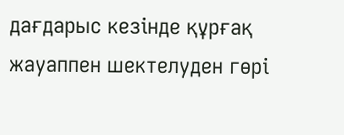дағдарыс кезінде құрғақ жауаппен шектелуден гөрі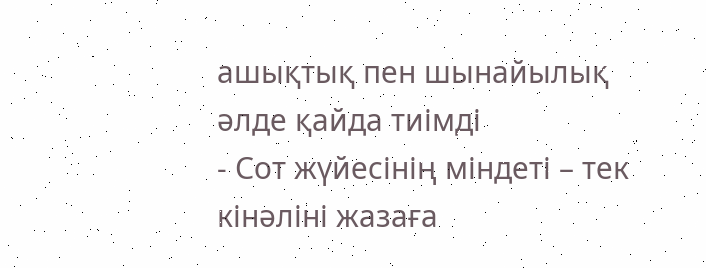ашықтық пен шынайылық әлде қайда тиімді
- Сот жүйесінің міндеті – тек кінәліні жазаға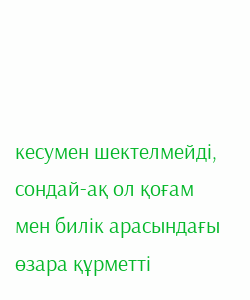кесумен шектелмейді, сондай-ақ ол қоғам мен билік арасындағы өзара құрметті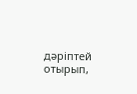дәріптей отырып,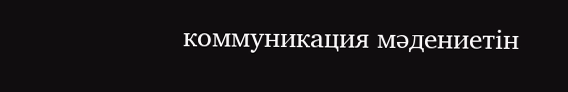коммуникация мәдениетін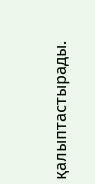қалыптастырады.